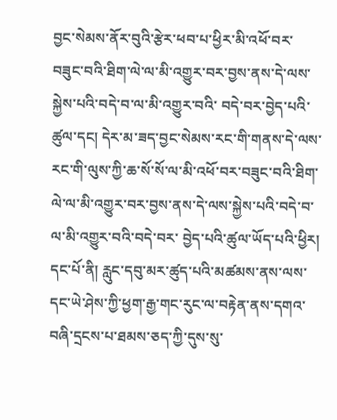བྱང་སེམས་ནོར་བུའི་རྩེར་ཕབ་པ་ཕྱིར་མི་འཕོ་བར་བཟུང་བའི་ཐིག་ལེ་ལ་མི་འགྱུར་བར་བྱས་ནས་དེ་ལས་སྐྱེས་པའི་བདེ་བ་ལ་མི་འགྱུར་བའི་ བདེ་བར་བྱེད་པའི་ཚུལ་དང། དེར་མ་ཟད་བྱང་སེམས་རང་གི་གནས་དེ་ལས་རང་གི་ལུས་ཀྱི་ཆ་སོ་སོ་ལ་མི་འཕོ་བར་བཟུང་བའི་ཐིག་ལེ་ལ་མི་འགྱུར་བར་བྱས་ནས་དེ་ལས་སྐྱེས་པའི་བདེ་བ་ལ་མི་འགྱུར་བའི་བདེ་བར་ བྱེད་པའི་ཚུལ་ཡོད་པའི་ཕྱིར། དང་པོ་ནི། རླུང་དབུ་མར་ཚུད་པའི་མཚམས་ནས་ལས་དང་ཡེ་ཤེས་ཀྱི་ཕྱག་རྒྱ་གང་རུང་ལ་བརྟེན་ནས་དགའ་བཞི་དྲངས་པ་ཐམས་ཅད་ཀྱི་དུས་སུ་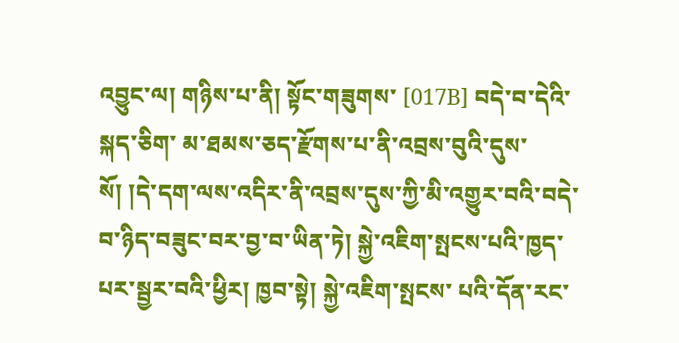འབྱུང་ལ། གཉིས་པ་ནི། སྟོང་གཟུགས་ [017B] བདེ་བ་དེའི་སྐད་ཅིག་ མ་ཐམས་ཅད་རྫོགས་པ་ནི་འབྲས་བུའི་དུས་སོ། །དེ་དག་ལས་འདིར་ནི་འབྲས་དུས་ཀྱི་མི་འགྱུར་བའི་བདེ་བ་ཉིད་བཟུང་བར་བྱ་བ་ཡིན་ཏེ། སྐྱེ་འཇིག་སྤངས་པའི་ཁྱད་པར་སྦྱར་བའི་ཕྱིར། ཁྱབ་སྟེ། སྐྱེ་འཇིག་སྤངས་ པའི་དོན་རང་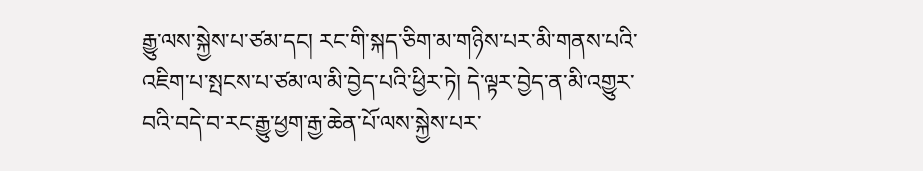རྒྱུ་ལས་སྐྱེས་པ་ཙམ་དང། རང་གི་སྐད་ཅིག་མ་གཉིས་པར་མི་གནས་པའི་འཇིག་པ་སྤངས་པ་ཙམ་ལ་མི་བྱེད་པའི་ཕྱིར་ཏེ། དེ་ལྟར་བྱེད་ན་མི་འགྱུར་བའི་བདེ་བ་རང་རྒྱུ་ཕྱག་རྒྱ་ཆེན་པོ་ལས་སྐྱེས་པར་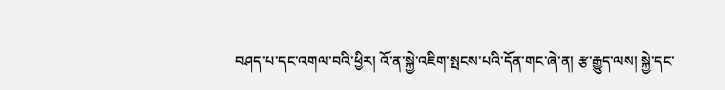བཤད་པ་དང་འགལ་བའི་ཕྱིར། འོ་ན་སྐྱེ་འཇིག་སྤངས་པའི་དོན་གང་ཞེ་ན། རྩ་རྒྱུད་ལས། སྐྱེ་དང་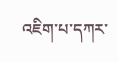འཇིག་པ་དཀར་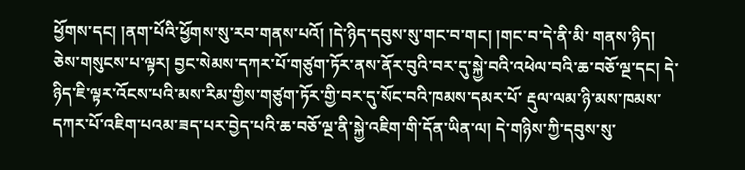ཕྱོགས་དང། །ནག་པོའི་ཕྱོགས་སུ་རབ་གནས་པའོ། །དེ་ཉིད་དབུས་སུ་གང་བ་གང། །གང་བ་དེ་ནི་མི་ གནས་ཉིད། ཅེས་གསུངས་པ་ལྟར། བྱང་སེམས་དཀར་པོ་གཙུག་ཏོར་ནས་ནོར་བུའི་བར་དུ་སྐྱེ་བའི་འཕེལ་བའི་ཆ་བཅོ་ལྔ་དང། དེ་ཉིད་ཇི་ལྟར་འོངས་པའི་མས་རིམ་གྱིས་གཙུག་ཏོར་གྱི་བར་དུ་སོང་བའི་ཁམས་དམར་པོ་ རྡུལ་ལམ་ཉི་མས་ཁམས་དཀར་པོ་འཇིག་པའམ་ཟད་པར་བྱེད་པའི་ཆ་བཅོ་ལྔ་ནི་སྐྱེ་འཇིག་གི་དོན་ཡིན་ལ། དེ་གཉིས་ཀྱི་དབུས་སུ་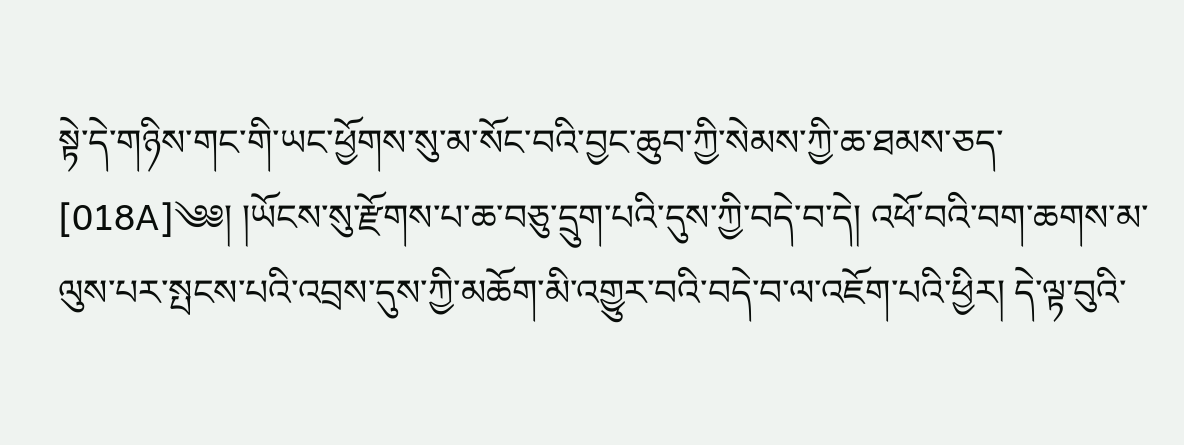སྟེ་དེ་གཉིས་གང་གི་ཡང་ཕྱོགས་སུ་མ་སོང་བའི་བྱང་ཆུབ་ཀྱི་སེམས་ཀྱི་ཆ་ཐམས་ཅད་ [018A]༄༅། །ཡོངས་སུ་རྫོགས་པ་ཆ་བཅུ་དྲུག་པའི་དུས་ཀྱི་བདེ་བ་དེ། འཕོ་བའི་བག་ཆགས་མ་ལུས་པར་སྤངས་པའི་འབྲས་དུས་ཀྱི་མཆོག་མི་འགྱུར་བའི་བདེ་བ་ལ་འཇོག་པའི་ཕྱིར། དེ་ལྟ་བུའི་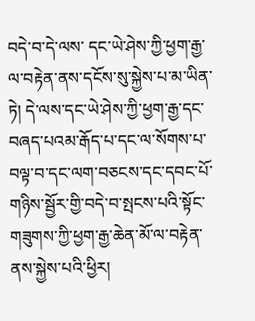བདེ་བ་དེ་ལས་ དང་ཡེ་ཤེས་ཀྱི་ཕྱག་རྒྱ་ལ་བརྟེན་ནས་དངོས་སུ་སྐྱེས་པ་མ་ཡིན་ཏེ། དེ་ལས་དང་ཡེ་ཤེས་ཀྱི་ཕྱག་རྒྱ་དང་བཞད་པའམ་རྒོད་པ་དང་ལ་སོགས་པ་བལྟ་བ་དང་ལག་བཅངས་དང་དབང་པོ་གཉིས་སྦྱོར་གྱི་བདེ་བ་སྤངས་པའི་སྟོང་ གཟུགས་ཀྱི་ཕྱག་རྒྱ་ཆེན་མོ་ལ་བརྟེན་ནས་སྐྱེས་པའི་ཕྱིར།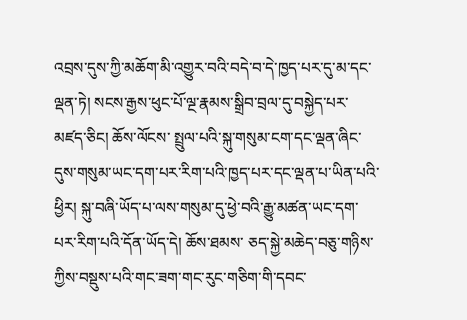འབྲས་དུས་ཀྱི་མཆོག་མི་འགྱུར་བའི་བདེ་བ་དེ་ཁྱད་པར་དུ་མ་དང་ལྡན་ཏེ། སངས་རྒྱས་ཕུང་པོ་ལྔ་རྣམས་སྒྲིབ་བྲལ་དུ་བསྐྱེད་པར་མཛད་ཅིང། ཆོས་ལོངས་ སྤྲུལ་པའི་སྐུ་གསུམ་ངག་དང་ལྡན་ཞིང་དུས་གསུམ་ཡང་དག་པར་རིག་པའི་ཁྱད་པར་དང་ལྡན་པ་ཡིན་པའི་ཕྱིར། སྐུ་བཞི་ཡོད་པ་ལས་གསུམ་དུ་ཕྱེ་བའི་རྒྱུ་མཚན་ཡང་དག་པར་རིག་པའི་དོན་ཡོད་དེ། ཆོས་ཐམས་ ཅད་སྐྱེ་མཆེད་བཅུ་གཉིས་ཀྱིས་བསྡུས་པའི་གང་ཟག་གང་རུང་གཅིག་གི་དབང་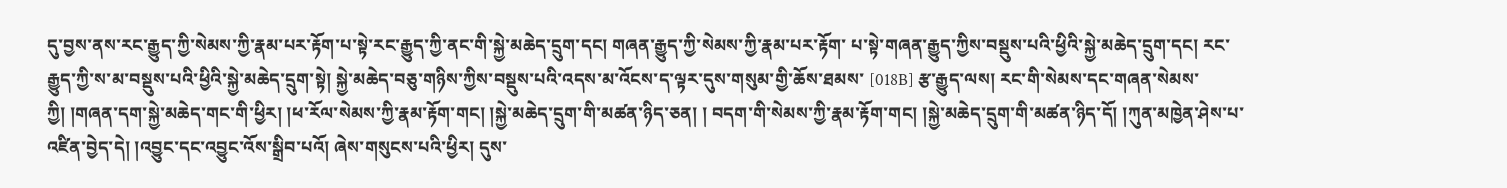དུ་བྱས་ནས་རང་རྒྱུད་ཀྱི་སེམས་ཀྱི་རྣམ་པར་རྟོག་པ་སྟེ་རང་རྒྱུད་ཀྱི་ནང་གི་སྐྱེ་མཆེད་དྲུག་དང། གཞན་རྒྱུད་ཀྱི་སེམས་ཀྱི་རྣམ་པར་རྟོག་ པ་སྟེ་གཞན་རྒྱུད་ཀྱིས་བསྡུས་པའི་ཕྱིའི་སྐྱེ་མཆེད་དྲུག་དང། རང་རྒྱུད་ཀྱི་ས་མ་བསྡུས་པའི་ཕྱིའི་སྐྱེ་མཆེད་དྲུག་སྟེ། སྐྱེ་མཆེད་བཅུ་གཉིས་ཀྱིས་བསྡུས་པའི་འདས་མ་འོངས་ད་ལྟར་དུས་གསུམ་གྱི་ཆོས་ཐམས་ [018B] རྩ་རྒྱུད་ལས། རང་གི་སེམས་དང་གཞན་སེམས་ཀྱི། །གཞན་དག་སྐྱེ་མཆེད་གང་གི་ཕྱིར། །ཕ་རོལ་སེམས་ཀྱི་རྣམ་རྟོག་གང། །སྐྱེ་མཆེད་དྲུག་གི་མཚན་ཉིད་ཅན། ། བདག་གི་སེམས་ཀྱི་རྣམ་རྟོག་གང། །སྐྱེ་མཆེད་དྲུག་གི་མཚན་ཉིད་དོ། །ཀུན་མཁྱེན་ཤེས་པ་འཛིན་བྱེད་དེ། །འབྱུང་དང་འབྱུང་འོས་སྒྲིབ་པའོ། ཞེས་གསུངས་པའི་ཕྱིར། དུས་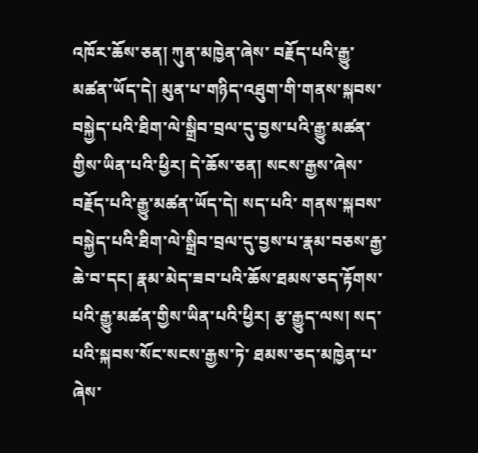འཁོར་ཆོས་ཅན། ཀུན་མཁྱེན་ཞེས་ བརྗོད་པའི་རྒྱུ་མཚན་ཡོད་དེ། མུན་པ་གཉིད་འཐུག་གི་གནས་སྐབས་བསྐྱེད་པའི་ཐིག་ལེ་སྒྲིབ་བྲལ་དུ་བྱས་པའི་རྒྱུ་མཚན་གྱིས་ཡིན་པའི་ཕྱིར། དེ་ཆོས་ཅན། སངས་རྒྱས་ཞེས་བརྗོད་པའི་རྒྱུ་མཚན་ཡོད་དེ། སད་པའི་ གནས་སྐབས་བསྐྱེད་པའི་ཐིག་ལེ་སྒྲིབ་བྲལ་དུ་བྱས་པ་རྣམ་བཅས་རྒྱ་ཆེ་བ་དང། རྣམ་མེད་ཟབ་པའི་ཆོས་ཐམས་ཅད་རྟོགས་པའི་རྒྱུ་མཚན་གྱིས་ཡིན་པའི་ཕྱིར། རྩ་རྒྱུད་ལས། སད་པའི་སྐབས་སོང་སངས་རྒྱས་ཏེ་ ཐམས་ཅད་མཁྱེན་པ་ཞེས་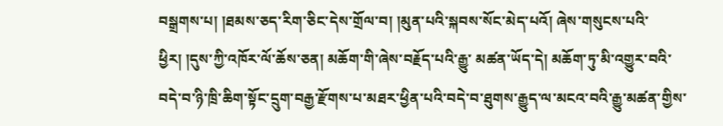བསྒྲགས་པ། །ཐམས་ཅད་རིག་ཅིང་དེས་གྲོལ་བ། །མུན་པའི་སྐབས་སོང་མེད་པའོ། ཞེས་གསུངས་པའི་ཕྱིར། །དུས་ཀྱི་འཁོར་ལོ་ཆོས་ཅན། མཆོག་གི་ཞེས་བརྗོད་པའི་རྒྱུ་ མཚན་ཡོད་དེ། མཆོག་ཏུ་མི་འགྱུར་བའི་བདེ་བ་ཉི་ཁྲི་ཆིག་སྟོང་དྲུག་བརྒྱ་རྫོགས་པ་མཐར་ཕྱིན་པའི་བདེ་བ་ཐུགས་རྒྱུད་ལ་མངའ་བའི་རྒྱུ་མཚན་གྱིས་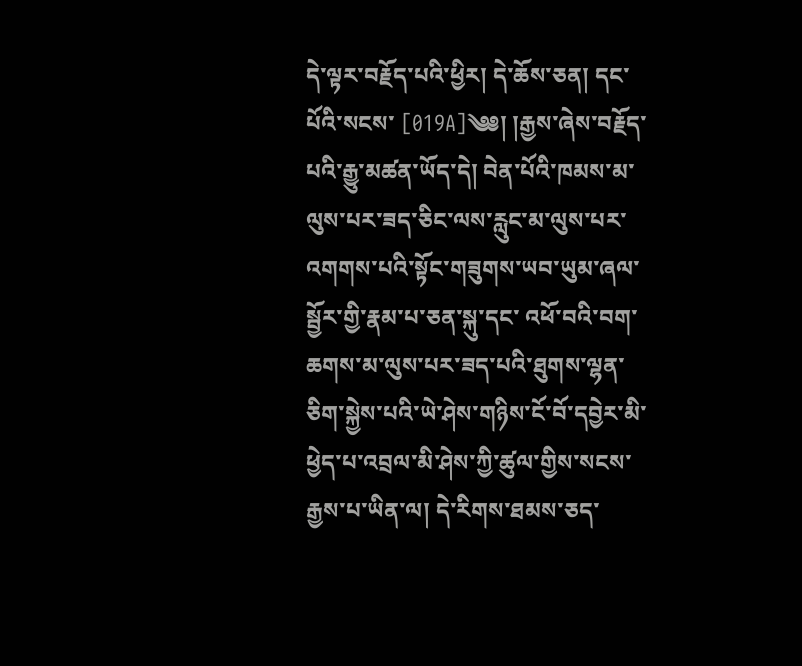དེ་ལྟར་བརྗོད་པའི་ཕྱིར། དེ་ཆོས་ཅན། དང་པོའི་སངས་ [019A]༄༅། །རྒྱས་ཞེས་བརྗོད་པའི་རྒྱུ་མཚན་ཡོད་དེ། བེན་པོའི་ཁམས་མ་ལུས་པར་ཟད་ཅིང་ལས་རླུང་མ་ལུས་པར་འགགས་པའི་སྟོང་གཟུགས་ཡབ་ཡུམ་ཞལ་སྦྱོར་གྱི་རྣམ་པ་ཅན་སྐུ་དང་ འཕོ་བའི་བག་ཆགས་མ་ལུས་པར་ཟད་པའི་ཐུགས་ལྷན་ཅིག་སྐྱེས་པའི་ཡེ་ཤེས་གཉིས་ངོ་བོ་དབྱེར་མི་ཕྱེད་པ་འབྲལ་མི་ཤེས་ཀྱི་ཚུལ་གྱིས་སངས་རྒྱས་པ་ཡིན་ལ། དེ་རིགས་ཐམས་ཅད་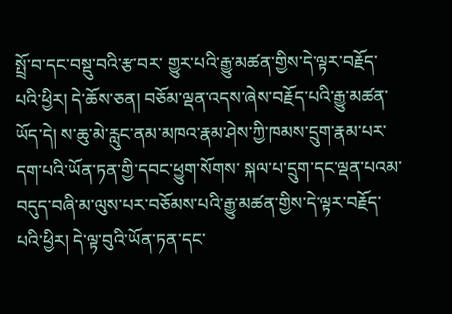སྤྲོ་བ་དང་བསྡུ་བའི་རྩ་བར་ གྱུར་པའི་རྒྱུ་མཚན་གྱིས་དེ་ལྟར་བརྗོད་པའི་ཕྱིར། དེ་ཆོས་ཅན། བཅོམ་ལྡན་འདས་ཞེས་བརྗོད་པའི་རྒྱུ་མཚན་ཡོད་དེ། ས་ཆུ་མེ་རླུང་ནམ་མཁའ་རྣམ་ཤེས་ཀྱི་ཁམས་དྲུག་རྣམ་པར་དག་པའི་ཡོན་ཏན་གྱི་དབང་ཕྱུག་སོགས་ སྐལ་པ་དྲུག་དང་ལྡན་པའམ་བདུད་བཞི་མ་ལུས་པར་བཅོམས་པའི་རྒྱུ་མཚན་གྱིས་དེ་ལྟར་བརྗོད་པའི་ཕྱིར། དེ་ལྟ་བུའི་ཡོན་ཏན་དང་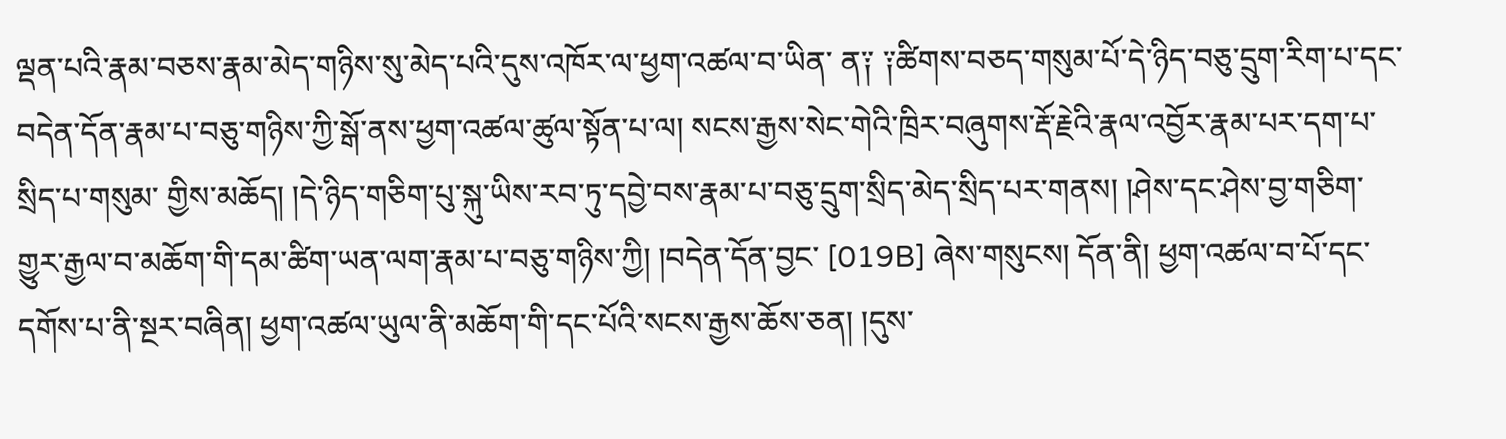ལྡན་པའི་རྣམ་བཅས་རྣམ་མེད་གཉིས་སུ་མེད་པའི་དུས་འཁོར་ལ་ཕྱག་འཚལ་བ་ཡིན་ ན༑ ༑ཚིགས་བཅད་གསུམ་པོ་དེ་ཉིད་བཅུ་དྲུག་རིག་པ་དང་བདེན་དོན་རྣམ་པ་བཅུ་གཉིས་ཀྱི་སྒོ་ནས་ཕྱག་འཚལ་ཚུལ་སྟོན་པ་ལ། སངས་རྒྱས་སེང་གེའི་ཁྲིར་བཞུགས་རྡོ་རྗེའི་རྣལ་འབྱོར་རྣམ་པར་དག་པ་སྲིད་པ་གསུམ་ གྱིས་མཆོད། །དེ་ཉིད་གཅིག་པུ་སྐུ་ཡིས་རབ་ཏུ་དབྱེ་བས་རྣམ་པ་བཅུ་དྲུག་སྲིད་མེད་སྲིད་པར་གནས། །ཤེས་དང་ཤེས་བྱ་གཅིག་གྱུར་རྒྱལ་བ་མཆོག་གི་དམ་ཚིག་ཡན་ལག་རྣམ་པ་བཅུ་གཉིས་ཀྱི། །བདེན་དོན་བྱང་ [019B] ཞེས་གསུངས། དོན་ནི། ཕྱག་འཚལ་བ་པོ་དང་དགོས་པ་ནི་སྔར་བཞིན། ཕྱག་འཚལ་ཡུལ་ནི་མཆོག་གི་དང་པོའི་སངས་རྒྱས་ཆོས་ཅན། །དུས་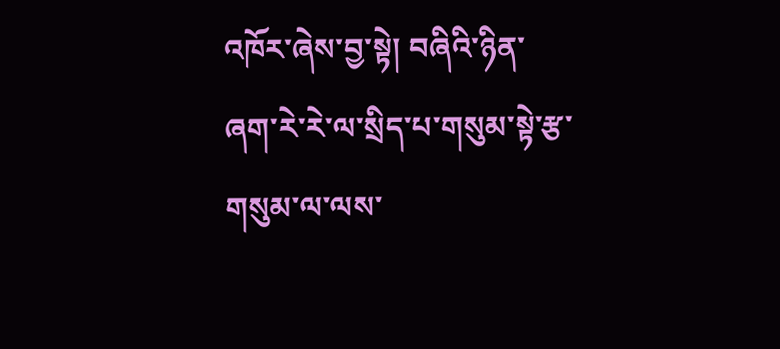འཁོར་ཞེས་བྱ་སྟེ། བཞིའི་ཉིན་ཞག་རེ་རེ་ལ་སྲིད་པ་གསུམ་སྟེ་རྩ་གསུམ་ལ་ལས་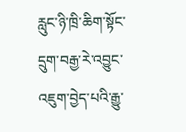རླུང་ཉི་ཁྲི་ཆིག་སྟོང་དྲུག་བརྒྱ་རེ་འབྱུང་འཇུག་བྱེད་པའི་རྒྱུ་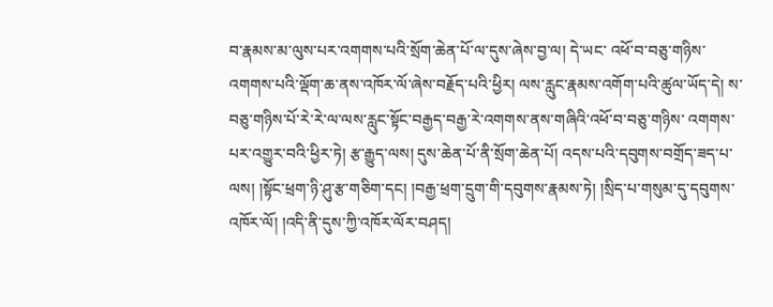བ་རྣམས་མ་ལུས་པར་འགགས་པའི་སྲོག་ཆེན་པོ་ལ་དུས་ཞེས་བྱ་ལ། དེ་ཡང་ འཕོ་བ་བཅུ་གཉིས་འགགས་པའི་ལྡོག་ཆ་ནས་འཁོར་ལོ་ཞེས་བརྗོད་པའི་ཕྱིར། ལས་རླུང་རྣམས་འགོག་པའི་ཚུལ་ཡོད་དེ། ས་བཅུ་གཉིས་པོ་རེ་རེ་ལ་ལས་རླུང་སྟོང་བརྒྱད་བརྒྱ་རེ་འགགས་ནས་གཞིའི་འཕོ་བ་བཅུ་གཉིས་ འགགས་པར་འགྱུར་བའི་ཕྱིར་ཏེ། རྩ་རྒྱུད་ལས། དུས་ཆེན་པོ་ནི་སྲོག་ཆེན་པོ། འདས་པའི་དབུགས་བགྲོད་ཟད་པ་ལས། །སྟོང་ཕྲག་ཉི་ཤུ་རྩ་གཅིག་དང། །བརྒྱ་ཕྲག་དྲུག་གི་དབུགས་རྣམས་ཏེ། །སྲིད་པ་གསུམ་དུ་དབུགས་ འཁོར་ལོ། །འདི་ནི་དུས་ཀྱི་འཁོར་ལོར་བཤད།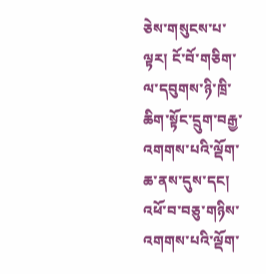ཅེས་གསུངས་པ་ལྟར། ངོ་བོ་གཅིག་ལ་དབུགས་ཉི་ཁྲི་ཆིག་སྟོང་དྲུག་བརྒྱ་འགགས་པའི་ལྡོག་ཆ་ནས་དུས་དང། འཕོ་བ་བཅུ་གཉིས་འགགས་པའི་ལྡོག་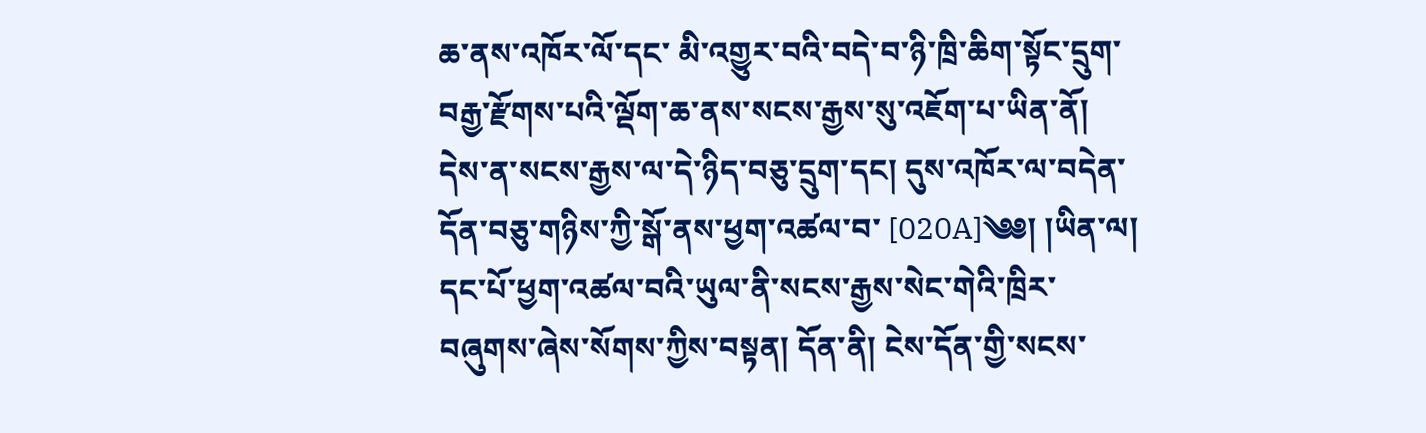ཆ་ནས་འཁོར་ལོ་དང་ མི་འགྱུར་བའི་བདེ་བ་ཉི་ཁྲི་ཆིག་སྟོང་དྲུག་བརྒྱ་རྫོགས་པའི་ལྡོག་ཆ་ནས་སངས་རྒྱས་སུ་འཇོག་པ་ཡིན་ནོ། དེས་ན་སངས་རྒྱས་ལ་དེ་ཉིད་བཅུ་དྲུག་དང། དུས་འཁོར་ལ་བདེན་དོན་བཅུ་གཉིས་ཀྱི་སྒོ་ནས་ཕྱག་འཚལ་བ་ [020A]༄༅། །ཡིན་ལ། དང་པོ་ཕྱག་འཚལ་བའི་ཡུལ་ནི་སངས་རྒྱས་སེང་གེའི་ཁྲིར་བཞུགས་ཞེས་སོགས་ཀྱིས་བསྟན། དོན་ནི། ངེས་དོན་གྱི་སངས་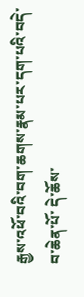རྒྱས་འཕོ་བའི་བག་ཆགས་རྣམ་པར་དག་པའི་བདེ་བ་ཆེན་པོ་ དེ་ཆོས་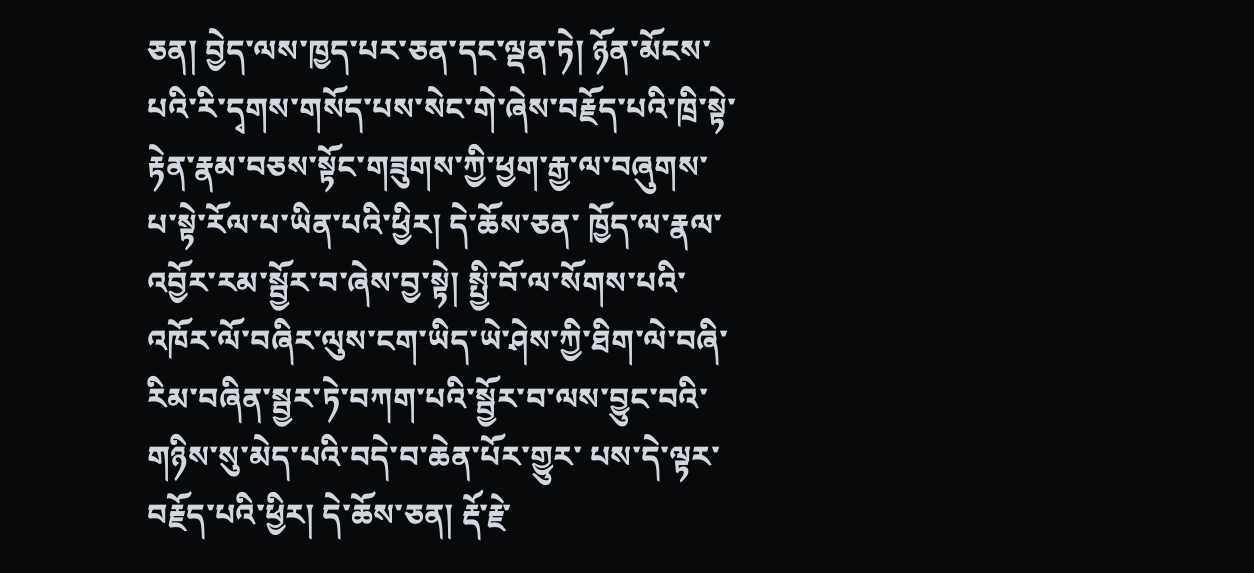ཅན། བྱེད་ལས་ཁྱད་པར་ཅན་དང་ལྡན་ཏེ། ཉོན་མོངས་པའི་རི་དྭགས་གསོད་པས་སེང་གེ་ཞེས་བརྗོད་པའི་ཁྲི་སྟེ་རྟེན་རྣམ་བཅས་སྟོང་གཟུགས་ཀྱི་ཕྱག་རྒྱ་ལ་བཞུགས་པ་སྟེ་རོལ་པ་ཡིན་པའི་ཕྱིར། དེ་ཆོས་ཅན་ ཁྱོད་ལ་རྣལ་འབྱོར་རམ་སྦྱོར་བ་ཞེས་བྱ་སྟེ། སྤྱི་བོ་ལ་སོགས་པའི་འཁོར་ལོ་བཞིར་ལུས་ངག་ཡིད་ཡེ་ཤེས་ཀྱི་ཐིག་ལེ་བཞི་རིམ་བཞིན་སྦྱར་ཏེ་བཀག་པའི་སྦྱོར་བ་ལས་བྱུང་བའི་གཉིས་སུ་མེད་པའི་བདེ་བ་ཆེན་པོར་གྱུར་ པས་དེ་ལྟར་བརྗོད་པའི་ཕྱིར། དེ་ཆོས་ཅན། རྡོ་རྗེ་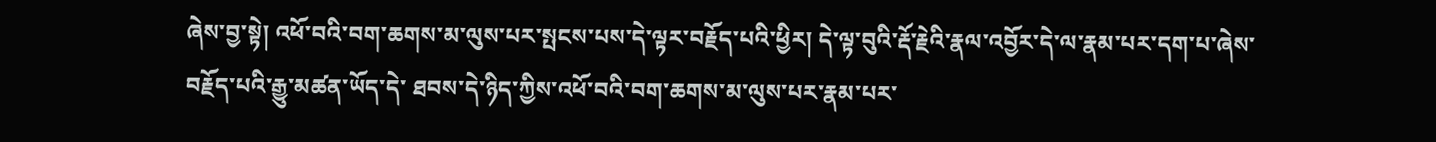ཞེས་བྱ་སྟེ། འཕོ་བའི་བག་ཆགས་མ་ལུས་པར་སྤངས་པས་དེ་ལྟར་བརྗོད་པའི་ཕྱིར། དེ་ལྟ་བུའི་རྡོ་རྗེའི་རྣལ་འབྱོར་དེ་ལ་རྣམ་པར་དག་པ་ཞེས་བརྗོད་པའི་རྒྱུ་མཚན་ཡོད་དེ་ ཐབས་དེ་ཉིད་ཀྱིས་འཕོ་བའི་བག་ཆགས་མ་ལུས་པར་རྣམ་པར་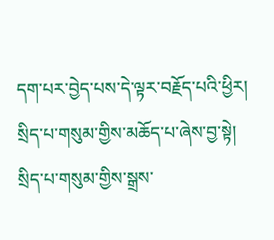དག་པར་བྱེད་པས་དེ་ལྟར་བརྗོད་པའི་ཕྱིར། སྲིད་པ་གསུམ་གྱིས་མཆོད་པ་ཞེས་བྱ་སྟེ། སྲིད་པ་གསུམ་གྱིས་སྒྲས་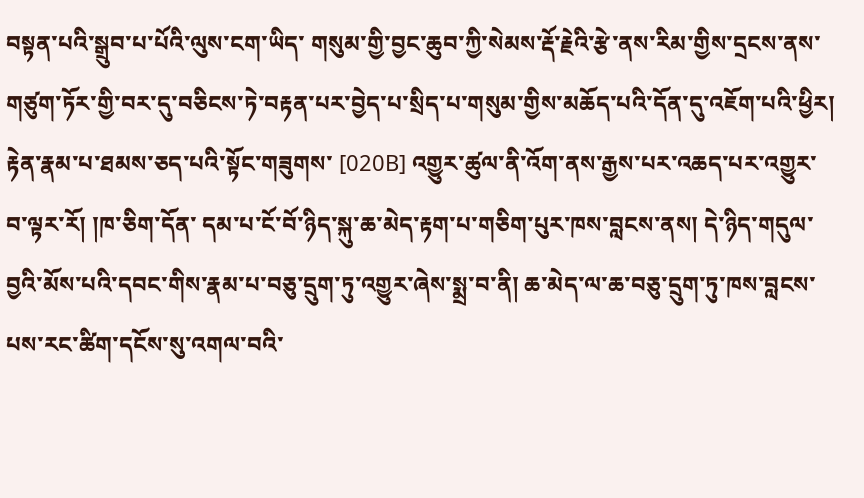བསྟན་པའི་སྒྲུབ་པ་པོའི་ལུས་ངག་ཡིད་ གསུམ་གྱི་བྱང་ཆུབ་ཀྱི་སེམས་རྡོ་རྗེའི་རྩེ་ནས་རིམ་གྱིས་དྲངས་ནས་གཙུག་ཏོར་གྱི་བར་དུ་བཅིངས་ཏེ་བརྟན་པར་བྱེད་པ་སྲིད་པ་གསུམ་གྱིས་མཆོད་པའི་དོན་དུ་འཇོག་པའི་ཕྱིར། རྟེན་རྣམ་པ་ཐམས་ཅད་པའི་སྟོང་གཟུགས་ [020B] འགྱུར་ཚུལ་ནི་འོག་ནས་རྒྱས་པར་འཆད་པར་འགྱུར་བ་ལྟར་རོ། །ཁ་ཅིག་དོན་ དམ་པ་ངོ་བོ་ཉིད་སྐུ་ཆ་མེད་རྟག་པ་གཅིག་པུར་ཁས་བླངས་ནས། དེ་ཉིད་གདུལ་བྱའི་མོས་པའི་དབང་གིས་རྣམ་པ་བཅུ་དྲུག་ཏུ་འགྱུར་ཞེས་སྨྲ་བ་ནི། ཆ་མེད་ལ་ཆ་བཅུ་དྲུག་ཏུ་ཁས་བླངས་པས་རང་ཚིག་དངོས་སུ་འགལ་བའི་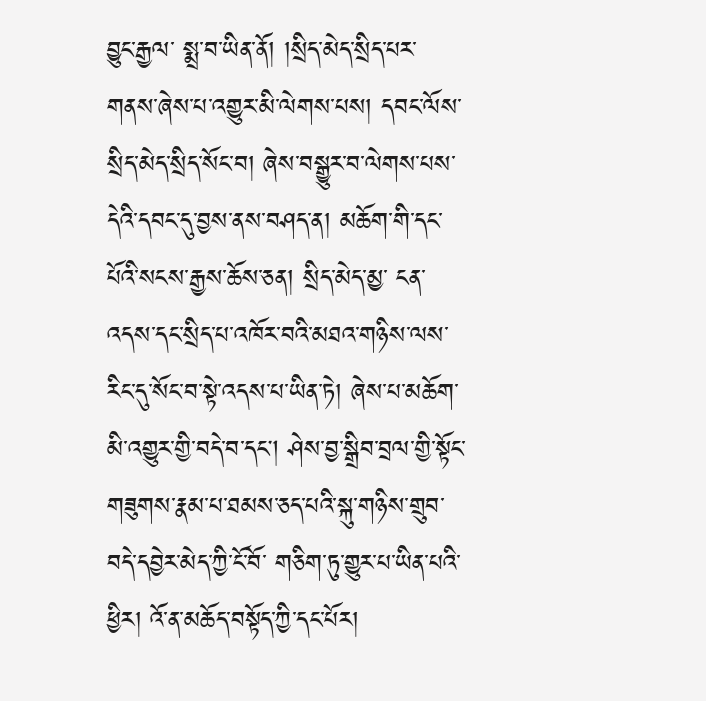བྱུང་རྒྱལ་ སྨྲ་བ་ཡིན་ནོ། །སྲིད་མེད་སྲིད་པར་གནས་ཞེས་པ་འགྱུར་མི་ལེགས་པས། དབང་ལོས་སྲིད་མེད་སྲིད་སོང་བ། ཞེས་བསྒྱུར་བ་ལེགས་པས་དེའི་དབང་དུ་བྱས་ནས་བཤད་ན། མཆོག་གི་དང་པོའི་སངས་རྒྱས་ཆོས་ཅན། སྲིད་མེད་མྱ་ ངན་འདས་དང་སྲིད་པ་འཁོར་བའི་མཐའ་གཉིས་ལས་རིང་དུ་སོང་བ་སྟེ་འདས་པ་ཡིན་ཏེ། ཞེས་པ་མཆོག་མི་འགྱུར་གྱི་བདེ་བ་དང། ཤེས་བྱ་སྒྲིབ་བྲལ་གྱི་སྟོང་གཟུགས་རྣམ་པ་ཐམས་ཅད་པའི་སྐུ་གཉིས་གྲུབ་བདེ་དབྱེར་མེད་ཀྱི་ངོ་བོ་ གཅིག་ཏུ་གྱུར་པ་ཡིན་པའི་ཕྱིར། འོ་ན་མཆོད་བསྟོད་ཀྱི་དང་པོར།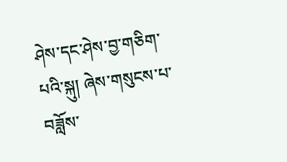ཤེས་དང་ཤེས་བྱ་གཅིག་པའི་སྐུ། ཞེས་གསུངས་པ་བཟློས་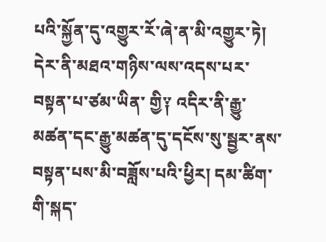པའི་སྐྱོན་དུ་འགྱུར་རོ་ཞེ་ན་མི་འགྱུར་ཏེ། དེར་ནི་མཐའ་གཉིས་ལས་འདས་པར་བསྟན་པ་ཙམ་ཡིན་ གྱི༑ འདིར་ནི་རྒྱུ་མཚན་དང་རྒྱུ་མཚན་དུ་དངོས་སུ་སྦྱར་ནས་བསྟན་པས་མི་བཟློས་པའི་ཕྱིར། དམ་ཚིག་གི་སྐད་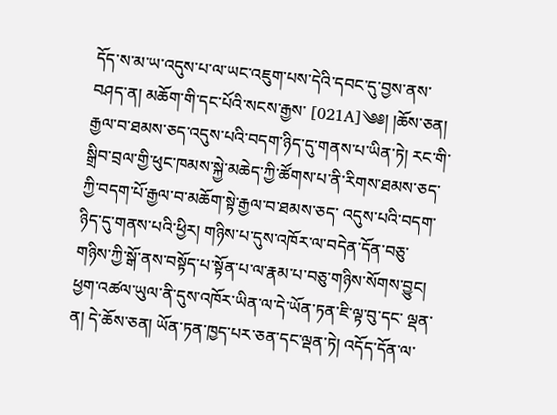དོད་ས་མ་ཡ་འདུས་པ་ལ་ཡང་འཇུག་པས་དེའི་དབང་དུ་བྱས་ནས་བཤད་ན། མཆོག་གི་དང་པོའི་སངས་རྒྱས་ [021A]༄༅། །ཆོས་ཅན། རྒྱལ་བ་ཐམས་ཅད་འདུས་པའི་བདག་ཉིད་དུ་གནས་པ་ཡིན་ཏེ། རང་གི་སྒྲིབ་བྲལ་གྱི་ཕུང་ཁམས་སྐྱེ་མཆེད་ཀྱི་ཚོགས་པ་ནི་རིགས་ཐམས་ཅད་ཀྱི་བདག་པོ་རྒྱལ་བ་མཆོག་སྟེ་རྒྱལ་བ་ཐམས་ཅད་ འདུས་པའི་བདག་ཉིད་དུ་གནས་པའི་ཕྱིར། གཉིས་པ་དུས་འཁོར་ལ་བདེན་དོན་བཅུ་གཉིས་ཀྱི་སྒོ་ནས་བསྟོད་པ་སྟོན་པ་ལ་རྣམ་པ་བཅུ་གཉིས་སོགས་བྱུང། ཕྱག་འཚལ་ཡུལ་ནི་དུས་འཁོར་ཡིན་ལ་དེ་ཡོན་ཏན་ཇི་ལྟ་བུ་དང་ ལྡན་ན། དེ་ཆོས་ཅན། ཡོན་ཏན་ཁྱད་པར་ཅན་དང་ལྡན་ཏེ། འདོད་དོན་ལ་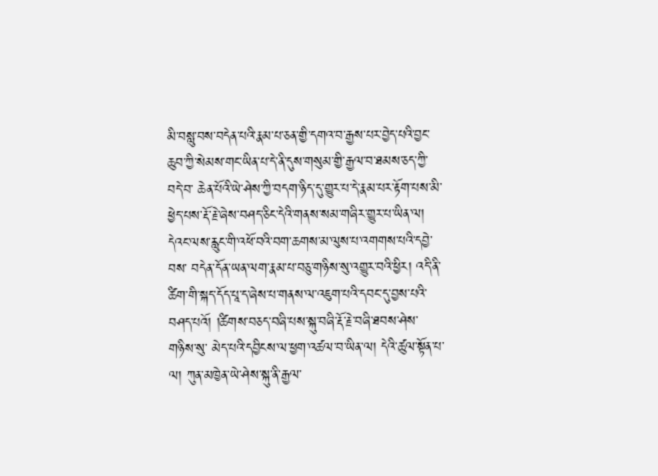མི་བསླུ་བས་བདེན་པའི་རྣམ་པ་ཅན་གྱི་དགའ་བ་རྒྱས་པར་བྱེད་པའི་བྱང་ཆུབ་ཀྱི་སེམས་གང་ཡིན་པ་དེ་ནི་དུས་གསུམ་གྱི་རྒྱལ་བ་ཐམས་ཅད་ཀྱི་བདེ་བ་ ཆེན་པོའི་ཡེ་ཤེས་ཀྱི་བདག་ཉིད་དུ་གྱུར་པ་དེ་རྣམ་པར་རྟོག་པས་མི་ཕྱེད་པས་རྡོ་རྗེ་ཞེས་བཤད་ཅིང་དེའི་གནས་སམ་གཞིར་གྱུར་པ་ཡིན་ལ། དེའང་ལས་རླུང་གི་འཕོ་བའི་བག་ཆགས་མ་ལུས་པ་འགགས་པའི་དབྱེ་བས་ བདེན་དོན་ཡན་ལག་རྣམ་པ་བཅུ་གཉིས་སུ་འགྱུར་བའི་ཕྱིར། འདི་ནི་ཚིག་གི་སྐད་དོད་པཱ་ད་ཞེས་པ་གནས་ལ་འཇུག་པའི་དབང་དུ་བྱས་པའི་བཤད་པའོ། །ཚིགས་བཅད་བཞི་པས་སྐུ་བཞི་རྡོ་རྗེ་བཞི་ཐབས་ཤེས་གཉིས་སུ་ མེད་པའི་དབྱིངས་ལ་ཕྱག་འཚལ་བ་ཡིན་ལ། དེའི་ཚུལ་སྟོན་པ་ལ། ཀུན་མཁྱེན་ཡེ་ཤེས་སྐུ་ནི་རྒྱལ་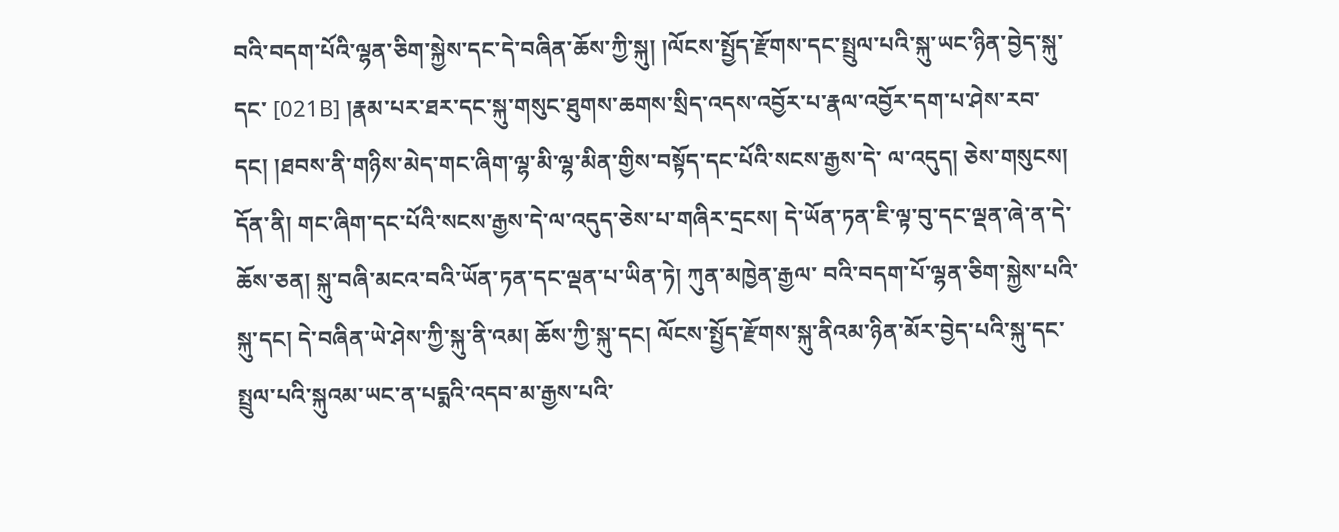བའི་བདག་པོའི་ལྷན་ཅིག་སྐྱེས་དང་དེ་བཞིན་ཆོས་ཀྱི་སྐུ། །ལོངས་སྤྱོད་རྫོགས་དང་སྤྲུལ་པའི་སྐུ་ཡང་ཉིན་བྱེད་སྐུ་དང་ [021B] །རྣམ་པར་ཐར་དང་སྐུ་གསུང་ཐུགས་ཆགས་སྲིད་འདས་འབྱོར་པ་རྣལ་འབྱོར་དག་པ་ཤེས་རབ་དང། །ཐབས་ནི་གཉིས་མེད་གང་ཞིག་ལྷ་མི་ལྷ་མིན་གྱིས་བསྟོད་དང་པོའི་སངས་རྒྱས་དེ་ ལ་འདུད། ཅེས་གསུངས། དོན་ནི། གང་ཞིག་དང་པོའི་སངས་རྒྱས་དེ་ལ་འདུད་ཅེས་པ་གཞིར་དྲངས། དེ་ཡོན་ཏན་ཇི་ལྟ་བུ་དང་ལྡན་ཞེ་ན་དེ་ཆོས་ཅན། སྐུ་བཞི་མངའ་བའི་ཡོན་ཏན་དང་ལྡན་པ་ཡིན་ཏེ། ཀུན་མཁྱེན་རྒྱལ་ བའི་བདག་པོ་ལྷན་ཅིག་སྐྱེས་པའི་སྐུ་དང། དེ་བཞིན་ཡེ་ཤེས་ཀྱི་སྐུ་ནི་འམ། ཆོས་ཀྱི་སྐུ་དང། ལོངས་སྤྱོད་རྫོགས་སྐུ་ནིའམ་ཉིན་མོར་བྱེད་པའི་སྐུ་དང་སྤྲུལ་པའི་སྐུའམ་ཡང་ན་པདྨའི་འདབ་མ་རྒྱས་པའི་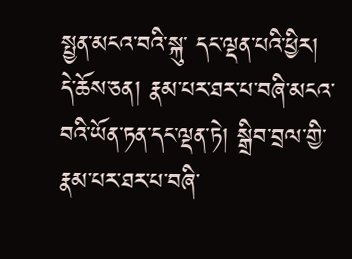སྤྱན་མངའ་བའི་སྐུ་ དང་ལྡན་པའི་ཕྱིར། དེ་ཆོས་ཅན། རྣམ་པར་ཐར་པ་བཞི་མངའ་བའི་ཡོན་ཏན་དང་ལྡན་ཏེ། སྒྲིབ་བྲལ་གྱི་རྣམ་པར་ཐར་པ་བཞི་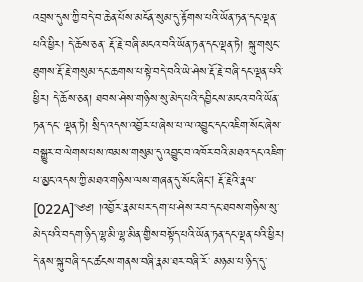འབྲས་དུས་ཀྱི་བདེ་བ་ཆེན་པོས་མངོན་སུམ་དུ་རྟོགས་པའི་ཡོན་ཏན་དང་ལྡན་པའི་ཕྱིར། དེ་ཆོས་ཅན་ རྡོ་རྗེ་བཞི་མངའ་བའི་ཡོན་ཏན་དང་ལྡན་ཏེ། སྐུ་གསུང་ཐུགས་རྡོ་རྗེ་གསུམ་དང་ཆགས་པ་སྟེ་བདེ་བའི་ཡེ་ཤེས་རྡོ་རྗེ་བཞི་དང་ལྡན་པའི་ཕྱིར། དེ་ཆོས་ཅན། ཐབས་ཤེས་གཉིས་སུ་མེད་པའི་དབྱིངས་མངའ་བའི་ཡོན་ཏན་དང་ ལྡན་ཏེ། སྲིད་འདས་འབྱོར་པ་ཞེས་པ་ལ་འབྱུང་དང་འཇིག་སོང་ཞེས་བསྒྱུར་བ་ལེགས་པས་ཁམས་གསུམ་དུ་འབྱུང་བ་འཁོར་བའི་མཐའ་དང་འཇིག་པ་མྱང་འདས་ཀྱི་མཐའ་གཉིས་ལས་གཞན་དུ་སོང་ཞིང། རྡོ་རྗེའི་རྣལ་ [022A]༄༅། །འབྱོར་རྣམ་པར་དག་པ་ཤེས་རབ་དང་ཐབས་གཉིས་སུ་མེད་པའི་བདག་ཉིད་ལྷ་མི་ལྷ་མིན་གྱིས་བསྟོད་པའི་ཡོན་ཏན་དང་ལྡན་པའི་ཕྱིར། དེ་ནས་སྐུ་བཞི་དང་ཚངས་གནས་བཞི་རྣམ་ཐར་བཞི་རོ་ མཉམ་པ་ཉིད་དུ་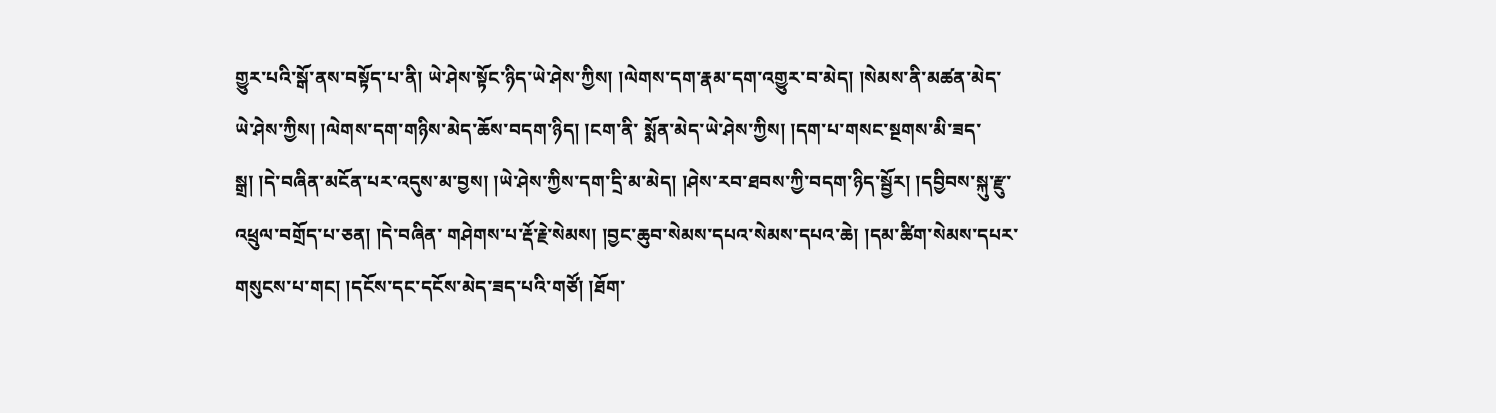གྱུར་པའི་སྒོ་ནས་བསྟོད་པ་ནི། ཡེ་ཤེས་སྟོང་ཉིད་ཡེ་ཤེས་ཀྱིས། །ལེགས་དག་རྣམ་དག་འགྱུར་བ་མེད། །སེམས་ནི་མཚན་མེད་ཡེ་ཤེས་ཀྱིས། །ལེགས་དག་གཉིས་མེད་ཆོས་བདག་ཉིད། །ངག་ནི་ སྨོན་མེད་ཡེ་ཤེས་ཀྱིས། །དག་པ་གསང་སྔགས་མི་ཟད་སྒྲ། །དེ་བཞིན་མངོན་པར་འདུས་མ་བྱས། །ཡེ་ཤེས་ཀྱིས་དག་དྲི་མ་མེད། །ཤེས་རབ་ཐབས་ཀྱི་བདག་ཉིད་སྦྱོར། །དབྱིབས་སྐུ་རྫུ་འཕྲུལ་བགྲོད་པ་ཅན། །དེ་བཞིན་ གཤེགས་པ་རྡོ་རྗེ་སེམས། །བྱང་ཆུབ་སེམས་དཔའ་སེམས་དཔའ་ཆེ། །དམ་ཚིག་སེམས་དཔར་གསུངས་པ་གང། །དངོས་དང་དངོས་མེད་ཟད་པའི་གཙོ། །ཐོག་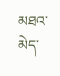མཐའ་མེད་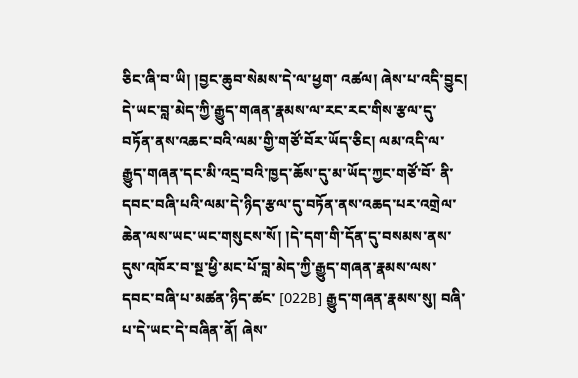ཅིང་ཞི་བ་ཡི། །བྱང་ཆུབ་སེམས་དེ་ལ་ཕྱག་ འཚལ། ཞེས་པ་འདི་བྱུང། དེ་ཡང་བླ་མེད་ཀྱི་རྒྱུད་གཞན་རྣམས་ལ་རང་རང་གིས་རྩལ་དུ་བཏོན་ནས་འཆང་བའི་ལམ་གྱི་གཙོ་བོར་ཡོད་ཅིང། ལམ་འདི་ལ་རྒྱུད་གཞན་དང་མི་འདྲ་བའི་ཁྱད་ཆོས་དུ་མ་ཡོད་ཀྱང་གཙོ་བོ་ ནི་དབང་བཞི་པའི་ལམ་དེ་ཉིད་རྩལ་དུ་བཏོན་ནས་འཆད་པར་འགྲེལ་ཆེན་ལས་ཡང་ཡང་གསུངས་སོ། །དེ་དག་གི་དོན་དུ་བསམས་ནས་དུས་འཁོར་བ་སྔ་ཕྱི་མང་པོ་བླ་མེད་ཀྱི་རྒྱུད་གཞན་རྣམས་ལས་དབང་བཞི་པ་མཚན་ཉིད་ཚང་ [022B] རྒྱུད་གཞན་རྣམས་སུ། བཞི་པ་དེ་ཡང་དེ་བཞིན་ནོ། ཞེས་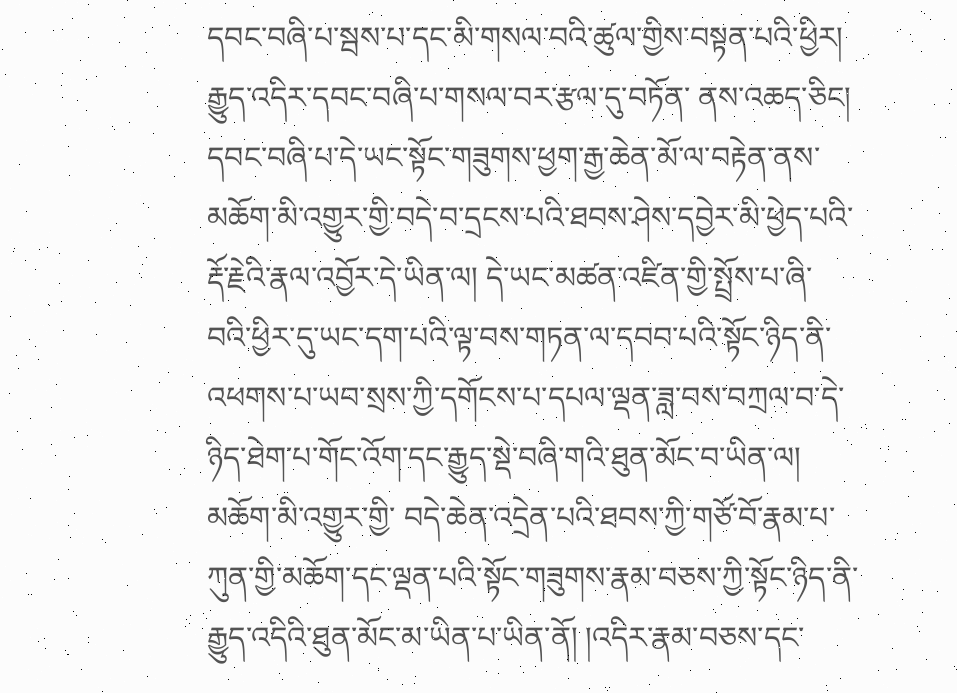དབང་བཞི་པ་སྦས་པ་དང་མི་གསལ་བའི་ཚུལ་གྱིས་བསྟན་པའི་ཕྱིར། རྒྱུད་འདིར་དབང་བཞི་པ་གསལ་བར་རྩལ་དུ་བཏོན་ ནས་འཆད་ཅིང། དབང་བཞི་པ་དེ་ཡང་སྟོང་གཟུགས་ཕྱག་རྒྱ་ཆེན་མོ་ལ་བརྟེན་ནས་མཆོག་མི་འགྱུར་གྱི་བདེ་བ་དྲངས་པའི་ཐབས་ཤེས་དབྱེར་མི་ཕྱེད་པའི་རྡོ་རྗེའི་རྣལ་འབྱོར་དེ་ཡིན་ལ། དེ་ཡང་མཚན་འཛིན་གྱི་སྤྲོས་པ་ཞི་ བའི་ཕྱིར་དུ་ཡང་དག་པའི་ལྟ་བས་གཏན་ལ་དབབ་པའི་སྟོང་ཉིད་ནི་འཕགས་པ་ཡབ་སྲས་ཀྱི་དགོངས་པ་དཔལ་ལྡན་ཟླ་བས་བཀྲལ་བ་དེ་ཉིད་ཐེག་པ་གོང་འོག་དང་རྒྱུད་སྡེ་བཞི་གའི་ཐུན་མོང་བ་ཡིན་ལ། མཆོག་མི་འགྱུར་གྱི་ བདེ་ཆེན་འདྲེན་པའི་ཐབས་ཀྱི་གཙོ་བོ་རྣམ་པ་ཀུན་གྱི་མཆོག་དང་ལྡན་པའི་སྟོང་གཟུགས་རྣམ་བཅས་ཀྱི་སྟོང་ཉིད་ནི་རྒྱུད་འདིའི་ཐུན་མོང་མ་ཡིན་པ་ཡིན་ནོ། །འདིར་རྣམ་བཅས་དང་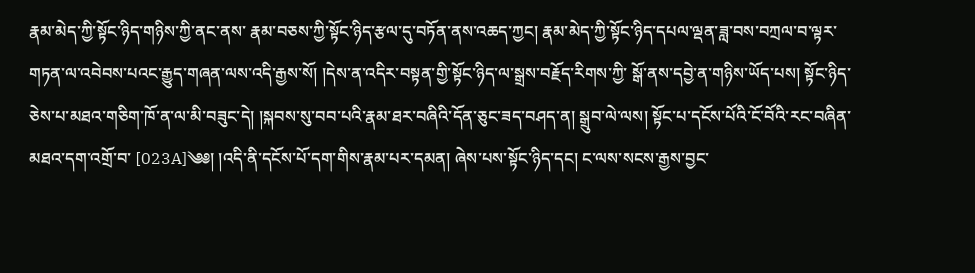རྣམ་མེད་ཀྱི་སྟོང་ཉིད་གཉིས་ཀྱི་ནང་ནས་ རྣམ་བཅས་ཀྱི་སྟོང་ཉིད་རྩལ་དུ་བཏོན་ནས་འཆད་ཀྱང། རྣམ་མེད་ཀྱི་སྟོང་ཉིད་དཔལ་ལྡན་ཟླ་བས་བཀྲལ་བ་ལྟར་གཏན་ལ་འབེབས་པའང་རྒྱུད་གཞན་ལས་འདི་རྒྱས་སོ། །དེས་ན་འདིར་བསྟན་གྱི་སྟོང་ཉིད་ལ་སྒྲས་བརྗོད་རིགས་ཀྱི་ སྒོ་ནས་དབྱེ་ན་གཉིས་ཡོད་པས། སྟོང་ཉིད་ཅེས་པ་མཐའ་གཅིག་ཁོ་ན་ལ་མི་བཟུང་དེ། །སྐབས་སུ་བབ་པའི་རྣམ་ཐར་བཞིའི་དོན་ཅུང་ཟད་བཤད་ན། སྒྲུབ་ལེ་ལས། སྟོང་པ་དངོས་པོའི་ངོ་བོའི་རང་བཞིན་མཐའ་དག་འགྲོ་བ་ [023A]༄༅། །འདི་ནི་དངོས་པོ་དག་གིས་རྣམ་པར་དམན། ཞེས་པས་སྟོང་ཉིད་དང། ང་ལས་སངས་རྒྱས་བྱང་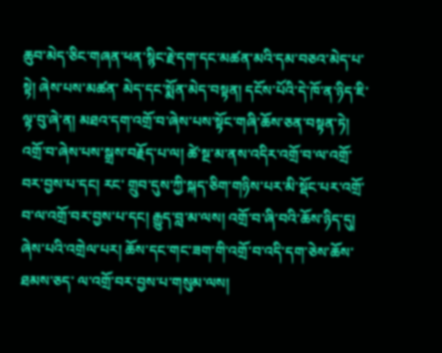ཆུབ་མེད་ཅིང་གཞན་ཕན་སྙིང་རྗེ་དག་དང་མཚན་མའི་དམ་བཅའ་མེད་པ་སྟེ། ཞེས་པས་མཚན་ མེད་དང་སྨོན་མེད་བསྟན། དངོས་པོའི་དེ་ཁོ་ན་ཉིད་ཇི་ལྟ་བུ་ཞེ་ན། མཐའ་དག་འགྲོ་བ་ཞེས་པས་སྟོང་གཞི་ཆོས་ཅན་བསྟན་ཏེ། འགྲོ་བ་ཞེས་པས་སྒྲས་བརྗོད་པ་ལ། ཚེ་སྔ་མ་ནས་འདིར་འགྲོ་བ་ལ་འགྲོ་བར་བྱས་པ་དང། རང་ གྲུབ་དུས་ཀྱི་སྐད་ཅིག་གཉིས་པར་མི་སྡོང་པར་འགྲོ་བ་ལ་འགྲོ་བར་བྱས་པ་དང། རྒྱུད་བླ་མ་ལས། འགྲོ་བ་ཞི་བའི་ཆོས་ཉིད་དུ། ཞེས་པའི་འགྲེལ་པར། ཆོས་དང་གང་ཟག་གི་འགྲོ་བ་འདི་དག་ཅེས་ཆོས་ཐམས་ཅད་ ལ་འགྲོ་བར་བྱས་པ་གསུམ་ལས།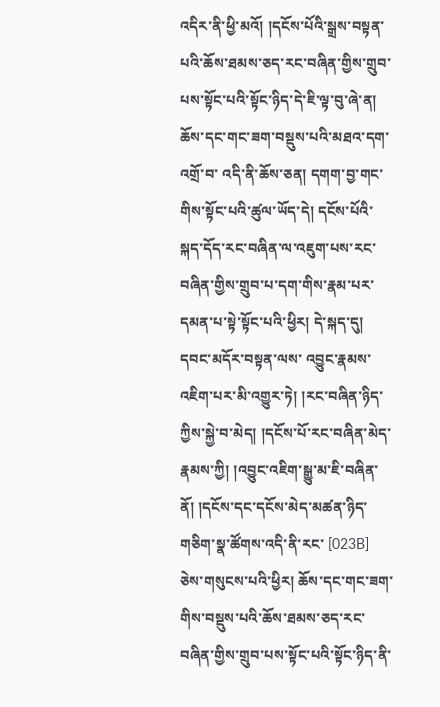འདིར་ནི་ཕྱི་མའོ། །དངོས་པོའི་སྒྲས་བསྟན་པའི་ཆོས་ཐམས་ཅད་རང་བཞིན་གྱིས་གྲུབ་པས་སྟོང་པའི་སྟོང་ཉིད་དེ་ཇི་ལྟ་བུ་ཞེ་ན། ཆོས་དང་གང་ཟག་བསྡུས་པའི་མཐའ་དག་འགྲོ་བ་ འདི་ནི་ཆོས་ཅན། དགག་བྱ་གང་གིས་སྟོང་པའི་ཚུལ་ཡོད་དེ། དངོས་པོའི་སྐད་དོད་རང་བཞིན་ལ་འཇུག་པས་རང་བཞིན་གྱིས་གྲུབ་པ་དག་གིས་རྣམ་པར་དམན་པ་སྟེ་སྟོང་པའི་ཕྱིར། དེ་སྐད་དུ། དབང་མདོར་བསྟན་ལས་ འབྱུང་རྣམས་འཇིག་པར་མི་འགྱུར་ཏེ། །རང་བཞིན་ཉིད་ཀྱིས་སྐྱེ་བ་མེད། །དངོས་པོ་རང་བཞིན་མེད་རྣམས་ཀྱི། །འབྱུང་འཇིག་སྒྱུ་མ་ཇི་བཞིན་ནོ། །དངོས་དང་དངོས་མེད་མཚན་ཉིད་གཅིག་སྣ་ཚོགས་འདི་ནི་རང་ [023B] ཅེས་གསུངས་པའི་ཕྱིར། ཆོས་དང་གང་ཟག་གིས་བསྡུས་པའི་ཆོས་ཐམས་ཅད་རང་བཞིན་གྱིས་གྲུབ་པས་སྟོང་པའི་སྟོང་ཉིད་ནི་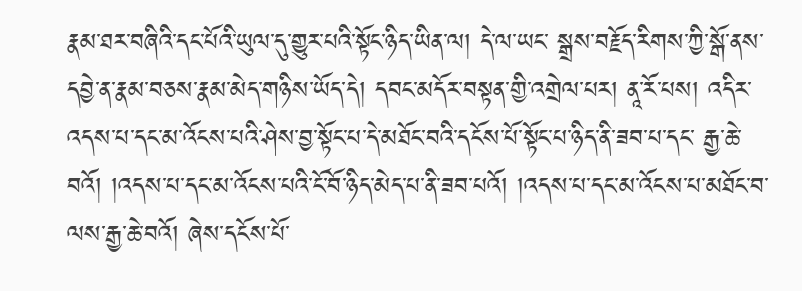རྣམ་ཐར་བཞིའི་དང་པོའི་ཡུལ་དུ་གྱུར་པའི་སྟོང་ཉིད་ཡིན་ལ། དེ་ལ་ཡང་ སྒྲས་བརྗོད་རིགས་ཀྱི་སྒོ་ནས་དབྱེ་ན་རྣམ་བཅས་རྣམ་མེད་གཉིས་ཡོད་དེ། དབང་མདོར་བསྟན་གྱི་འགྲེལ་པར། ནཱ་རོ་པས། འདིར་འདས་པ་དང་མ་འོངས་པའི་ཤེས་བྱ་སྟོང་པ་དེ་མཐོང་བའི་དངོས་པོ་སྟོང་པ་ཉིད་ནི་ཟབ་པ་དང་ རྒྱ་ཆེ་བའོ། །འདས་པ་དང་མ་འོངས་པའི་ངོ་བོ་ཉིད་མེད་པ་ནི་ཟབ་པའོ། །འདས་པ་དང་མ་འོངས་པ་མཐོང་བ་ལས་རྒྱ་ཆེ་བའོ། ཞེས་དངོས་པོ་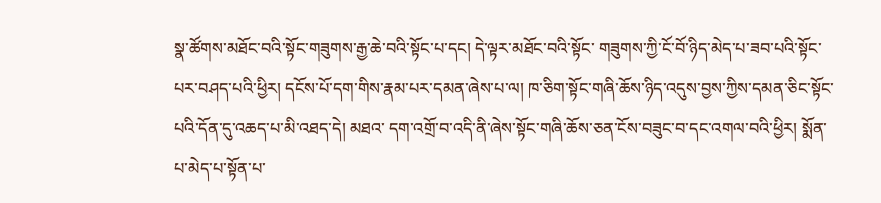སྣ་ཚོགས་མཐོང་བའི་སྟོང་གཟུགས་རྒྱ་ཆེ་བའི་སྟོང་པ་དང། དེ་ལྟར་མཐོང་བའི་སྟོང་ གཟུགས་ཀྱི་ངོ་བོ་ཉིད་མེད་པ་ཟབ་པའི་སྟོང་པར་བཤད་པའི་ཕྱིར། དངོས་པོ་དག་གིས་རྣམ་པར་དམན་ཞེས་པ་ལ། ཁ་ཅིག་སྟོང་གཞི་ཆོས་ཉིད་འདུས་བྱས་ཀྱིས་དམན་ཅིང་སྟོང་པའི་དོན་དུ་འཆད་པ་མི་འཐད་དེ། མཐའ་ དག་འགྲོ་བ་འདི་ནི་ཞེས་སྟོང་གཞི་ཆོས་ཅན་ངོས་བཟུང་བ་དང་འགལ་བའི་ཕྱིར། སྨོན་པ་མེད་པ་སྟོན་པ་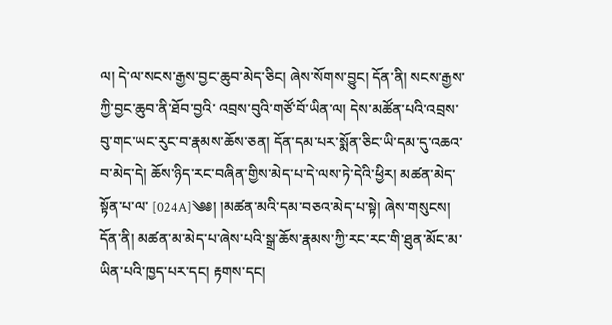ལ། དེ་ལ་སངས་རྒྱས་བྱང་ཆུབ་མེད་ཅིང། ཞེས་སོགས་བྱུང། དོན་ནི། སངས་རྒྱས་ཀྱི་བྱང་ཆུབ་ནི་ཐོབ་བྱའི་ འབྲས་བུའི་གཙོ་བོ་ཡིན་ལ། དེས་མཚོན་པའི་འབྲས་བུ་གང་ཡང་རུང་བ་རྣམས་ཆོས་ཅན། དོན་དམ་པར་སྨོན་ཅིང་ཡི་དམ་དུ་འཆའ་བ་མེད་དེ། ཆོས་ཉིད་རང་བཞིན་གྱིས་མེད་པ་དེ་ལས་ཏེ་དེའི་ཕྱིར། མཚན་མེད་སྟོན་པ་ལ་ [024A]༄༅། །མཚན་མའི་དམ་བཅའ་མེད་པ་སྟེ། ཞེས་གསུངས། དོན་ནི། མཚན་མ་མེད་པ་ཞེས་པའི་སྒྲ་ཆོས་རྣམས་ཀྱི་རང་རང་གི་ཐུན་མོང་མ་ཡིན་པའི་ཁྱད་པར་དང། རྟགས་དང།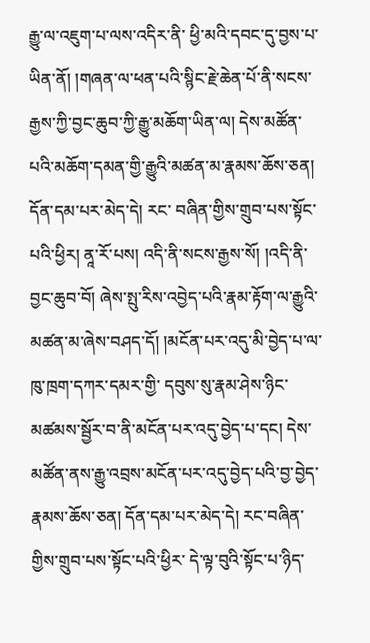རྒྱུ་ལ་འཇུག་པ་ལས་འདིར་ནི་ ཕྱི་མའི་དབང་དུ་བྱས་པ་ཡིན་ནོ། །གཞན་ལ་ཕན་པའི་སྙིང་རྗེ་ཆེན་པོ་ནི་སངས་རྒྱས་ཀྱི་བྱང་ཆུབ་ཀྱི་རྒྱུ་མཆོག་ཡིན་ལ། དེས་མཚོན་པའི་མཆོག་དམན་གྱི་རྒྱུའི་མཚན་མ་རྣམས་ཆོས་ཅན། དོན་དམ་པར་མེད་དེ། རང་ བཞིན་གྱིས་གྲུབ་པས་སྟོང་པའི་ཕྱིར། ནཱ་རོ་པས། འདི་ནི་སངས་རྒྱས་སོ། །འདི་ནི་བྱང་ཆུབ་བོ། ཞེས་སྤུ་རིས་འབྱེད་པའི་རྣམ་རྟོག་ལ་རྒྱུའི་མཚན་མ་ཞེས་བཤད་དོ། །མངོན་པར་འདུ་མི་བྱེད་པ་ལ་ཁུ་ཁྲག་དཀར་དམར་གྱི་ དབུས་སུ་རྣམ་ཤེས་ཉིང་མཚམས་སྦྱོར་བ་ནི་མངོན་པར་འདུ་བྱེད་པ་དང། དེས་མཚོན་ནས་རྒྱུ་འབྲས་མངོན་པར་འདུ་བྱེད་པའི་བྱ་བྱེད་རྣམས་ཆོས་ཅན། དོན་དམ་པར་མེད་དེ། རང་བཞིན་གྱིས་གྲུབ་པས་སྟོང་པའི་ཕྱིར་ དེ་ལྟ་བུའི་སྟོང་པ་ཉིད་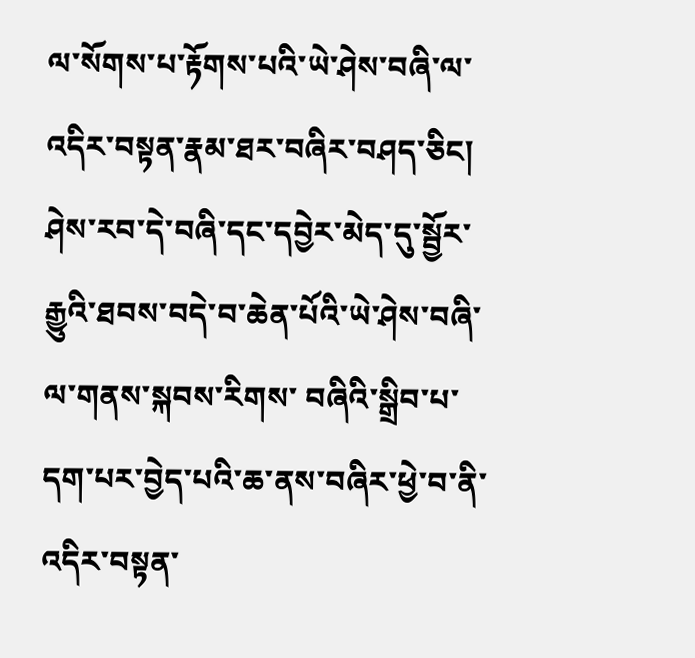ལ་སོགས་པ་རྟོགས་པའི་ཡེ་ཤེས་བཞི་ལ་འདིར་བསྟན་རྣམ་ཐར་བཞིར་བཤད་ཅིང། ཤེས་རབ་དེ་བཞི་དང་དབྱེར་མེད་དུ་སྦྱོར་རྒྱུའི་ཐབས་བདེ་བ་ཆེན་པོའི་ཡེ་ཤེས་བཞི་ལ་གནས་སྐབས་རིགས་ བཞིའི་སྒྲིབ་པ་དག་པར་བྱེད་པའི་ཆ་ནས་བཞིར་ཕྱེ་བ་ནི་འདིར་བསྟན་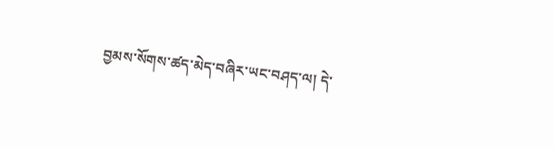བྱམས་སོགས་ཚད་མེད་བཞིར་ཡང་བཤད་ལ། དེ་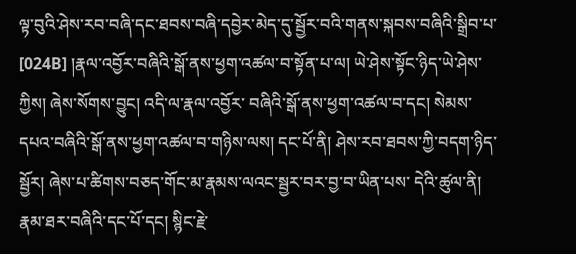ལྟ་བུའི་ཤེས་རབ་བཞི་དང་ཐབས་བཞི་དབྱེར་མེད་དུ་སྦྱོར་བའི་གནས་སྐབས་བཞིའི་སྒྲིབ་པ་ [024B] །རྣལ་འབྱོར་བཞིའི་སྒོ་ནས་ཕྱག་འཚལ་བ་སྟོན་པ་ལ། ཡེ་ཤེས་སྟོང་ཉིད་ཡེ་ཤེས་ཀྱིས། ཞེས་སོགས་བྱུང། འདི་ལ་རྣལ་འབྱོར་ བཞིའི་སྒོ་ནས་ཕྱག་འཚལ་བ་དང། སེམས་དཔའ་བཞིའི་སྒོ་ནས་ཕྱག་འཚལ་བ་གཉིས་ལས། དང་པོ་ནི། ཤེས་རབ་ཐབས་ཀྱི་བདག་ཉིད་སྦྱོར། ཞེས་པ་ཚིགས་བཅད་གོང་མ་རྣམས་ལའང་སྦྱར་བར་བྱ་བ་ཡིན་པས་ དེའི་ཚུལ་ནི། རྣམ་ཐར་བཞིའི་དང་པོ་དང། སྙིང་རྗེ་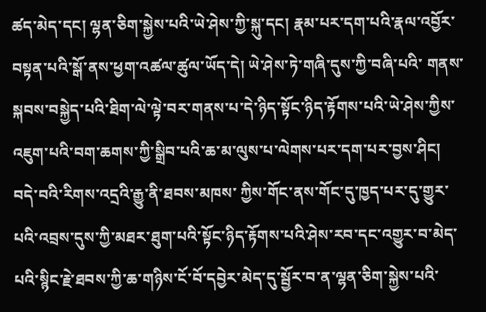ཚད་མེད་དང། ལྷན་ཅིག་སྐྱེས་པའི་ཡེ་ཤེས་ཀྱི་སྐུ་དང། རྣམ་པར་དག་པའི་རྣལ་འབྱོར་བསྟན་པའི་སྒོ་ནས་ཕྱག་འཚལ་ཚུལ་ཡོད་དེ། ཡེ་ཤེས་ཏེ་གཞི་དུས་ཀྱི་བཞི་པའི་ གནས་སྐབས་བསྐྱེད་པའི་ཐིག་ལེ་ལྟེ་བར་གནས་པ་དེ་ཉིད་སྟོང་ཉིད་རྟོགས་པའི་ཡེ་ཤེས་ཀྱིས་འཇུག་པའི་བག་ཆགས་ཀྱི་སྒྲིབ་པའི་ཆ་མ་ལུས་པ་ལེགས་པར་དག་པར་བྱས་ཤིང། བདེ་བའི་རིགས་འདྲའི་རྒྱུ་ནི་ཐབས་མཁས་ ཀྱིས་གོང་ནས་གོང་དུ་ཁྱད་པར་དུ་གྱུར་པའི་འབྲས་དུས་ཀྱི་མཐར་ཐུག་པའི་སྟོང་ཉིད་རྟོགས་པའི་ཤེས་རབ་དང་འགྱུར་བ་མེད་པའི་སྙིང་རྗེ་ཐབས་ཀྱི་ཆ་གཉིས་ངོ་བོ་དབྱེར་མེད་དུ་སྦྱོར་བ་ན་ལྷན་ཅིག་སྐྱེས་པའི་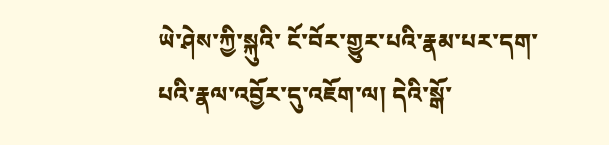ཡེ་ཤེས་ཀྱི་སྐུའི་ ངོ་བོར་གྱུར་པའི་རྣམ་པར་དག་པའི་རྣལ་འབྱོར་དུ་འཇོག་ལ། དེའི་སྒོ་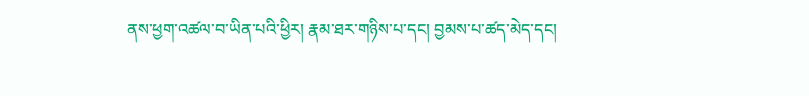ནས་ཕྱག་འཚལ་བ་ཡིན་པའི་ཕྱིར། རྣམ་ཐར་གཉིས་པ་དང། བྱམས་པ་ཚད་མེད་དང།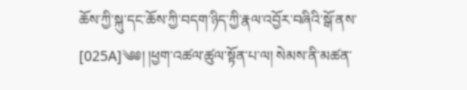ཆོས་ཀྱི་སྐུ་དང་ཆོས་ཀྱི་བདག་ཉིད་ཀྱི་རྣལ་འབྱོར་བཞིའི་སྒོ་ནས་ [025A]༄༅། །ཕྱག་འཚལ་ཚུལ་སྟོན་པ་ལ། སེམས་ནི་མཚན་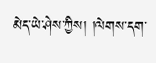མེད་ཡེ་ཤེས་ཀྱིས། །ལེགས་དག་